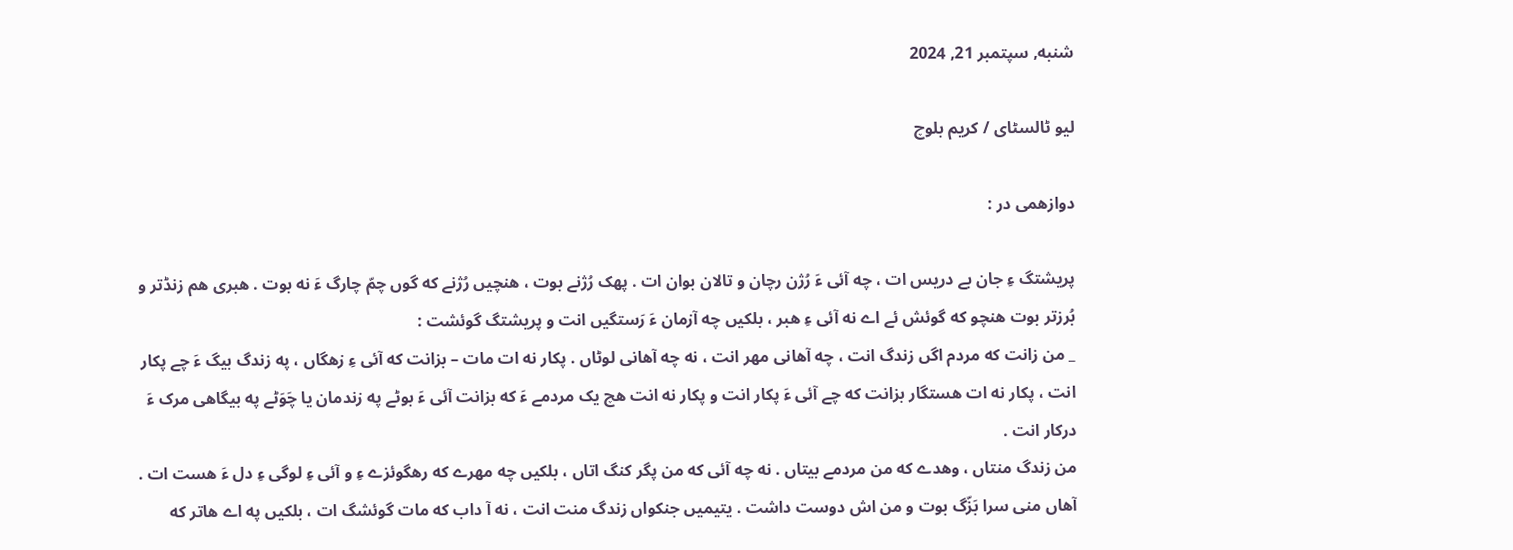شنبه, سپتمبر 21, 2024

لیو ٹالسٹای / کریم بلوچ

دوازهمی در :

پریشتگ ءِ جان بے دریس ات ، چه آئی ءَ رُژن رچان و تالان بوان ات . پهک رُژنے بوت ، هنچیں رُژنے که گوں چمّ چارگ ءَ نه بوت . هبری هم زنڈتر و بُرزتر بوت هنچو که گوئش ئے اے نه آئی ءِ هبر ، بلکیں چه آزمان ءَ رَستگیں انت و پریشتگ گوئشت :
_ من زانت که مردم اگں زندگ انت ، چه آهانی مهر انت ، نه چه آهانی لوٹاں . پکار نه ات مات – بزانت که آئی ءِ زهگاں ، په زندگ بیگ ءَ چے پکار انت ، پکار نه ات هستگار بزانت که چے آئی ءَ پکار انت و پکار نه انت هچ یک مردمے ءَ که بزانت آئی ءَ بوٹے په زندمان یا چَوَٹے په بیگاهی مرک ءَ درکار انت .
من زندگ منتاں ، وهدے که من مردمے بیتاں . نه چه آئی که من پگر کنگ اتاں ، بلکیں چه مهرے که رهگوئزے ءِ و آئی ءِ لوگی ءِ دل ءَ هست ات . آهاں منی سرا بَزّگ بوت و من اش دوست داشت . یتیمیں جنکواں زندگ منت انت ، نه آ داب که مات گوئشگ ات ، بلکیں په اے هاتر که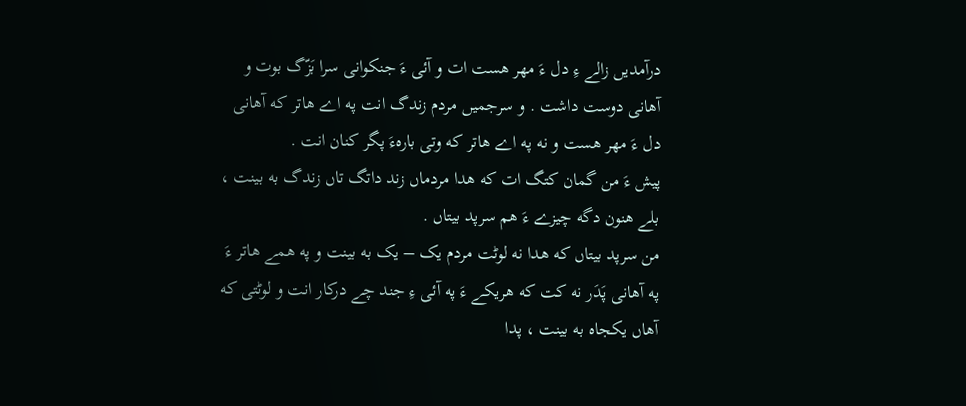درآمدیں زالے ءِ دل ءَ مهر هست ات و آئی ءَ جنکوانی سرا بَزّگ بوت و آهانی دوست داشت . و سرجمیں مردم زندگ انت په اے هاتر که آهانی دل ءَ مهر هست و نه په اے هاتر که وتی بارهءَ پگر کنان انت .
پیش ءَ من گمان کتگ ات که هدا مردماں زند داتگ تاں زندگ به بینت ، بلے هنون دگه چیزے ءَ هم سرپد بیتاں .
من سرپد بیتاں که هدا نه لوٹت مردم یک – یک به بینت و په همے هاتر ءَ په آهانی پَدَر نه کت که هریکے ءَ په آئی ءِ جند چے درکار انت و لوٹتی که آهاں یکجاه به بینت ، پدا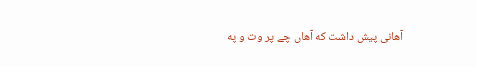آهانی پیش داشت که آهاں چے پر وت و په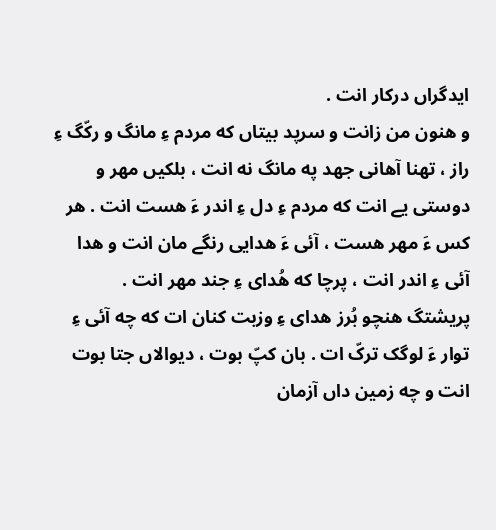ایدگراں درکار انت .
و هنون من زانت و سرپد بیتاں که مردم ءِ مانگ و رکّگ ءِ راز ، تهنا آهانی جهد په مانگ نه انت ، بلکیں مهر و دوستی یے انت که مردم ءِ دل ءِ اندر ءَ هست انت . هر کس ءَ مهر هست ، آئی ءَ هدایی رنگے مان انت و هدا آئی ءِ اندر انت ، پرچا که هُدای ءِ جند مهر انت .
پریشتگ هنچو بُرز هدای ءِ وزبت کنان ات که چه آئی ءِ توار ءَ لوگک ترکّ ات . بان کپّ بوت ، دیوالاں جتا بوت انت و چه زمین داں آزمان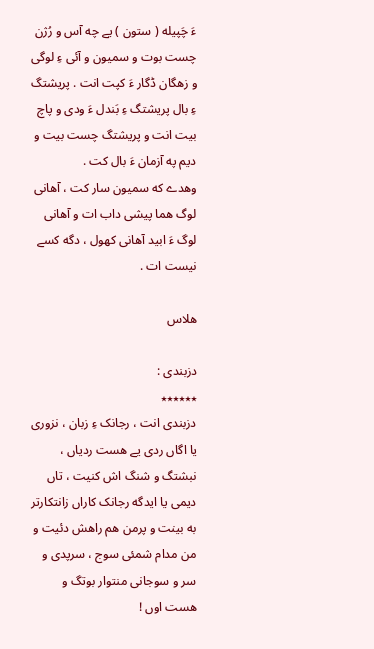ءَ چَپیله ( ستون ) یے چه آس و رُژن چست بوت و سمیون و آئی ءِ لوگی و زهگان ڈگار ءَ کپت انت . پریشتگ ءِ بال پریشتگ ءِ بَندل ءَ ودی و پاچ بیت انت و پریشتگ چست بیت و دیم په آزمان ءَ بال کت .
وهدے که سمیون سار کت ، آهانی لوگ هما پیشی داب ات و آهانی لوگ ءَ ابید آهانی کهول ، دگه کسے نیست ات .

هلاس

دزبندی :
٭٭٭٭٭٭
دزبندی انت ، رجانک ءِ زبان ، نزوری یا اگاں ردی یے هست ردیاں ، نبشتگ و شنگ اش کنیت ، تاں دیمی یا ایدگه رجانک کاراں زانتکارتر به بینت و پرمن هم راهش دئیت و من مدام شمئی سوج ، سرپدی و سر و سوجانی منتوار بوتگ و هست اوں !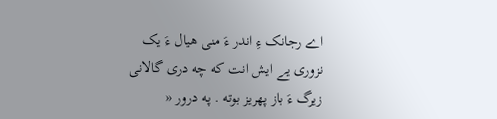اے رجانک ءِ اندر ءَ منی هیال ءَ یک نزوری یے ایش انت که چه دری گالانی زیرگ ءَ باز پهریز بوته . په درور «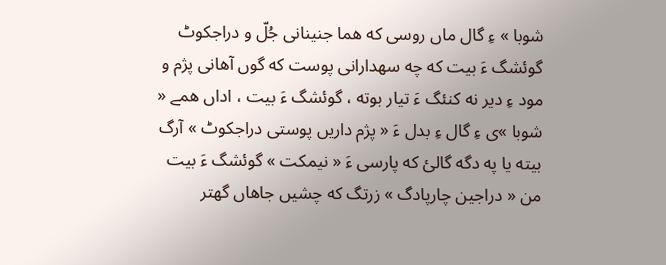شوبا » ءِ گال ماں روسی که هما جنینانی جُلّ و دراجکوٹ گوئشگ ءَ بیت که چه سهدارانی پوست که گوں آهانی پژم و مود ءِ دیر نه کنئگ ءَ تیار بوته ، گوئشگ ءَ بیت ، اداں همے « شوبا »ی ءِ گال ءِ بدل ءَ « پژم داریں پوستی دراجکوٹ » آرگ بیته یا په دگه گالئ که پارسی ءَ « نیمکت » گوئشگ ءَ بیت من « دراجین چارپادگ » زرتگ که چشیں جاهاں گهتر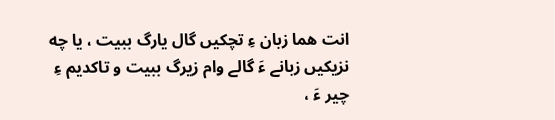انت هما زبان ءِ تچکیں گال یارگ ببیت ، یا چه نزیکیں زبانے ءَ گالے وام زیرگ ببیت و تاکدیم ءِ چیر ءَ ،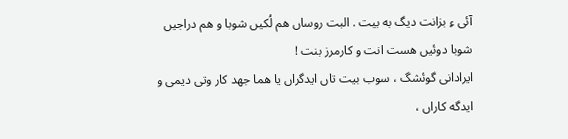آئی ءِ بزانت دیگ به بیت . البت روساں هم لُکیں شوبا و هم دراجیں شوبا دوئیں هست انت و کارمرز بنت !
ایرادانی گوئشگ ، سوب بیت تاں ایدگراں یا هما جهد کار وتی دیمی و ایدگه کاراں ،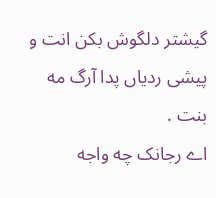گیشتر دلگوش بکن انت و پیشی ردیاں پدا آرگ مه بنت .
اے رجانک چه واجه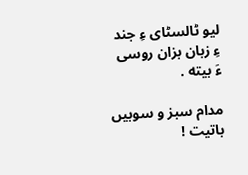لیو ٹالسٹای ءِ جند ءِ زبان بزان روسی ءَ بیته .

مدام سبز و سوبیں باتیت !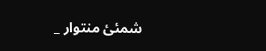شمئئ منتوار _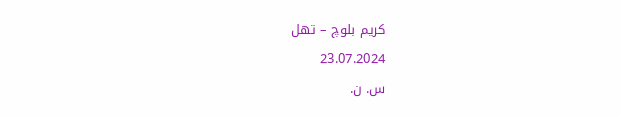کریم بلوچ – تهل
23.07.2024
س. ن.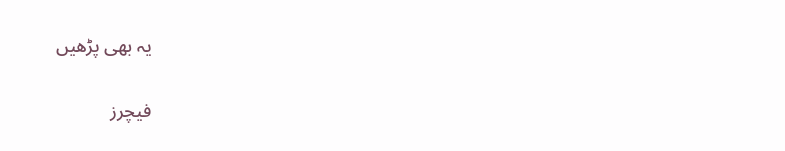یہ بھی پڑھیں

فیچرز